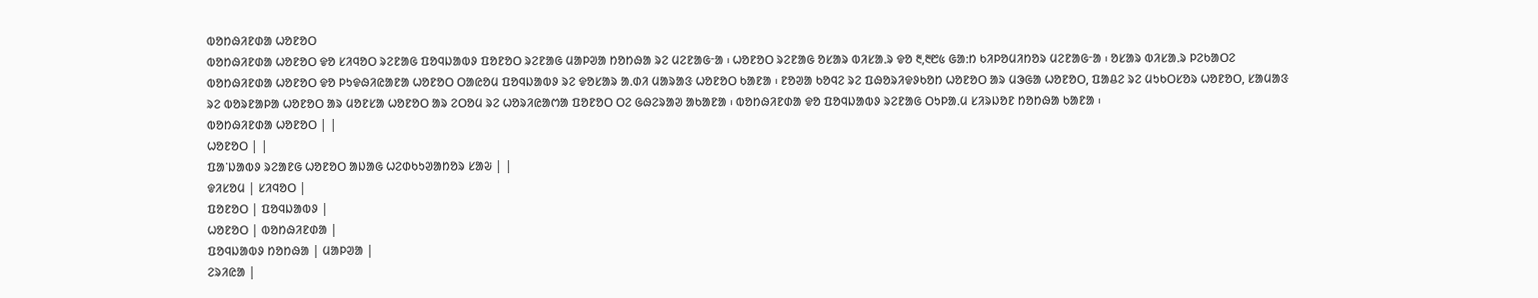ᱵᱚᱴᱷᱤᱱᱰᱟ ᱦᱚᱱᱚᱛ
ᱵᱚᱴᱷᱤᱱᱰᱟ ᱦᱚᱱᱚᱛ ᱫᱚ ᱥᱤᱧᱚᱛ ᱨᱮᱱᱟᱜ ᱯᱚᱧᱡᱟᱵᱽ ᱯᱚᱱᱚᱛ ᱨᱮᱱᱟᱜ ᱢᱟᱞᱣᱟ ᱴᱚᱴᱷᱟ ᱨᱮ ᱢᱮᱱᱟᱜᱼᱟ ᱾ ᱦᱚᱱᱚᱛ ᱨᱮᱱᱟᱜ ᱚᱥᱟᱨ ᱵᱤᱥᱟᱹᱨ ᱫᱚ ᱓,᱓᱘᱕ ᱜᱟᱺᱴ ᱠᱤᱞᱚᱢᱤᱴᱚᱨ ᱢᱮᱱᱟᱜᱼᱟ ᱾ ᱚᱥᱟᱨ ᱵᱤᱥᱟᱹᱨ ᱞᱮᱠᱟᱛᱮ ᱵᱚᱴᱷᱤᱱᱰᱟ ᱦᱚᱱᱚᱛ ᱫᱚ ᱞᱩᱫᱷᱤᱭᱟᱱᱟ ᱦᱚᱱᱚᱛ ᱛᱟᱭᱚᱢ ᱯᱚᱧᱡᱟᱵᱽ ᱨᱮ ᱫᱚᱥᱟᱨ ᱟᱹᱰᱤ ᱢᱟᱨᱟᱝ ᱦᱚᱱᱚᱛ ᱠᱟᱱᱟ ᱾ ᱱᱚᱣᱟ ᱠᱚᱧᱮ ᱨᱮ ᱯᱷᱚᱨᱤᱫᱽᱠᱚᱴ ᱦᱚᱱᱚᱛ ᱟᱨ ᱢᱳᱜᱟ ᱦᱚᱱᱚᱛ, ᱯᱟᱪᱮ ᱨᱮ ᱢᱩᱠᱛᱥᱚᱨ ᱦᱚᱱᱚᱛ, ᱥᱟᱢᱟᱝ ᱨᱮ ᱵᱚᱨᱱᱟᱞᱟ ᱦᱚᱱᱚᱛ ᱟᱨ ᱢᱚᱱᱥᱟ ᱦᱚᱱᱚᱛ ᱟᱨ ᱮᱛᱚᱢ ᱨᱮ ᱦᱚᱨᱤᱭᱟᱬᱟ ᱯᱚᱱᱚᱛ ᱛᱮ ᱜᱷᱮᱨᱟᱣ ᱟᱠᱟᱱᱟ ᱾ ᱵᱚᱴᱷᱤᱱᱰᱟ ᱫᱚ ᱯᱚᱧᱡᱟᱵᱽ ᱨᱮᱱᱟᱜ ᱛᱩᱞᱟᱹᱢ ᱥᱤᱨᱡᱚᱱ ᱴᱚᱴᱷᱟ ᱠᱟᱱᱟ ᱾
ᱵᱚᱴᱷᱤᱱᱰᱟ ᱦᱚᱱᱚᱛ | |
ᱦᱚᱱᱚᱛ | |
ᱯᱟᱸᱡᱟᱵᱽ ᱨᱮᱟᱱᱜ ᱦᱚᱱᱚᱛ ᱟᱡᱟᱜ ᱦᱮᱰᱠᱩᱣᱟᱴᱚᱨ ᱥᱟᱶ | |
ᱫᱤᱥᱚᱢ | ᱥᱤᱧᱚᱛ |
ᱯᱚᱱᱚᱛ | ᱯᱚᱧᱡᱟᱵᱽ |
ᱦᱚᱱᱚᱛ | ᱵᱚᱴᱷᱤᱱᱰᱟ |
ᱯᱚᱧᱡᱟᱵᱽ ᱴᱚᱴᱷᱟ | ᱢᱟᱞᱣᱟ |
ᱮᱨᱤᱭᱟ |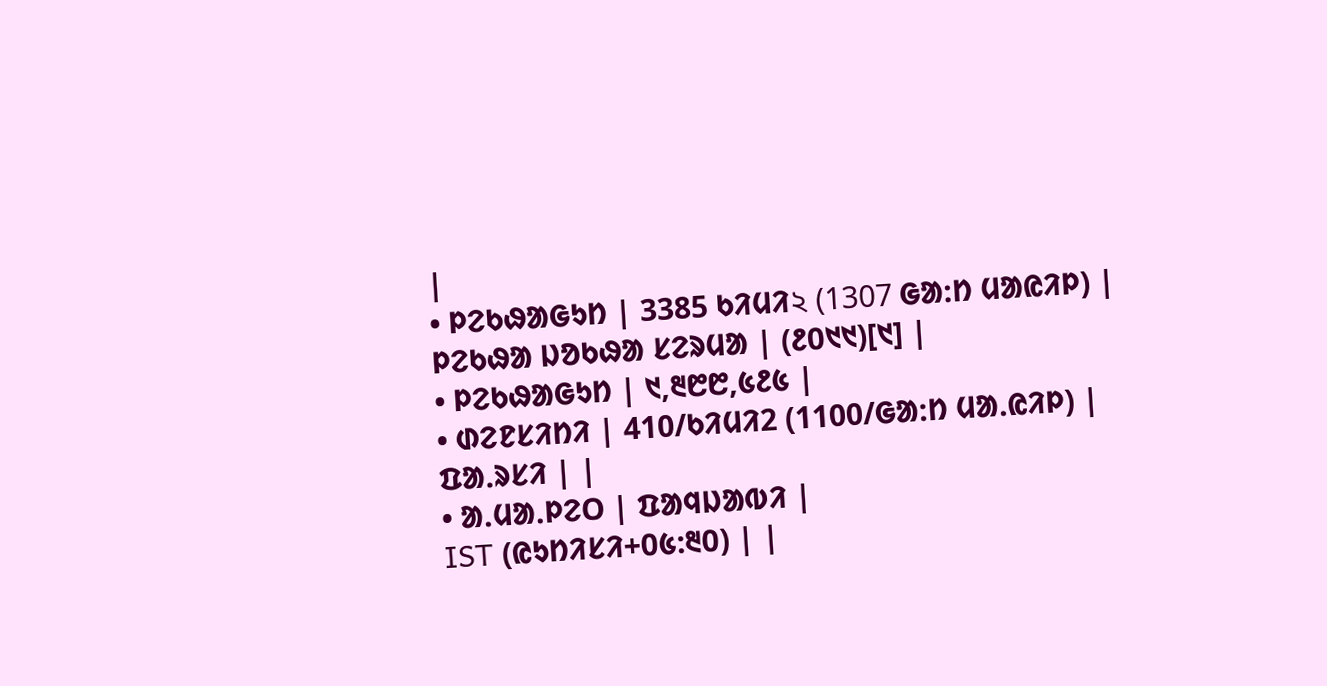|
• ᱞᱮᱠᱷᱟᱜᱩᱴ | 3385 ᱠᱤᱢᱤ২ (1307 ᱜᱟᱺᱴ ᱢᱟᱭᱤᱞ) |
ᱞᱮᱠᱷᱟ ᱡᱚᱠᱷᱟ ᱥᱮᱨᱢᱟ | (᱒᱐᱑᱑)[᱑] |
• ᱞᱮᱠᱷᱟᱜᱩᱴ | ᱑,᱓᱘᱘,᱕᱒᱕ |
• ᱰᱮᱱᱥᱤᱴᱤ | 410/ᱠᱤᱢᱤ2 (1100/ᱜᱟᱺᱴ ᱢᱟᱹᱭᱤᱞ) |
ᱯᱟᱹᱨᱥᱤ | |
• ᱟᱹᱢᱟᱹᱞᱮᱛ | ᱯᱟᱧᱡᱟᱵᱤ |
IST (ᱭᱩᱴᱤᱥᱤ+᱐᱕:᱓᱐) | |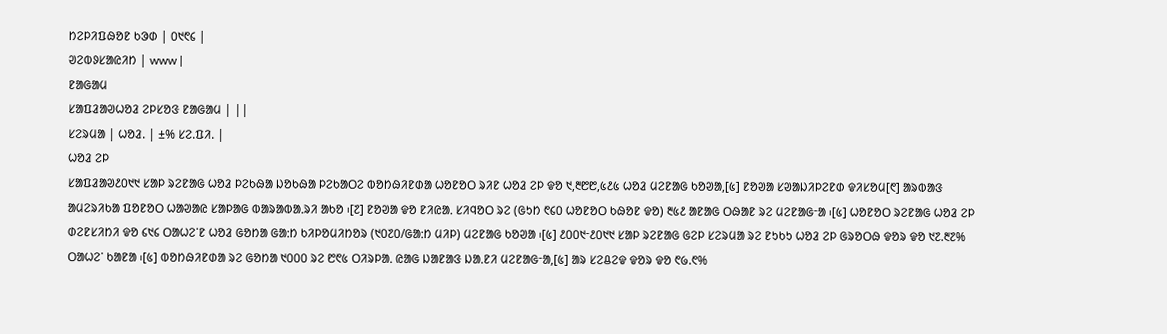ᱴᱮᱞᱤᱯᱷᱚᱱ ᱠᱳᱰ | ᱐᱑᱖᱔ |
ᱣᱮᱵᱽᱥᱟᱭᱤᱴ | www |
ᱱᱟᱜᱟᱢ
ᱥᱟᱯᱲᱟᱣᱦᱚᱲ ᱮᱞᱥᱚᱝ ᱱᱟᱜᱟᱢ | ||
ᱥᱮᱨᱢᱟ | ᱦᱚᱲ. | ±% ᱥᱮ.ᱯᱤ. |
ᱦᱚᱲ ᱮᱞ
ᱥᱟᱯᱲᱟᱣ᱒᱐᱑᱑ ᱥᱟᱞ ᱨᱮᱱᱟᱜ ᱦᱚᱲ ᱞᱮᱠᱷᱟ ᱡᱚᱠᱷᱟ ᱞᱮᱠᱟᱛᱮ ᱵᱚᱴᱷᱤᱱᱰᱟ ᱦᱚᱱᱚᱛ ᱨᱤᱱ ᱦᱚᱲ ᱮᱞ ᱫᱚ ᱑,᱓᱘᱘,᱕᱒᱕ ᱦᱚᱲ ᱢᱮᱱᱟᱜ ᱠᱚᱣᱟ,[᱕] ᱱᱚᱣᱟ ᱥᱣᱟᱡᱤᱞᱮᱱᱰ ᱫᱤᱥᱚᱢ[᱖] ᱟᱨᱵᱟᱝ ᱟᱢᱮᱨᱤᱠᱟ ᱯᱚᱱᱚᱛ ᱦᱟᱣᱟᱭ ᱥᱟᱞᱟᱜ ᱵᱟᱨᱟᱵᱟᱹᱨᱤ ᱟᱠᱚ ᱾[᱗] ᱱᱚᱣᱟ ᱫᱚ ᱱᱤᱭᱟᱹ ᱥᱤᱧᱚᱛ ᱨᱮ (ᱜᱩᱴ ᱖᱔᱐ ᱦᱚᱱᱚᱛ ᱠᱷᱚᱱ ᱫᱚ) ᱓᱕᱒ ᱟᱱᱟᱜ ᱛᱷᱟᱱ ᱨᱮ ᱢᱮᱱᱟᱜᱼᱟ ᱾[᱕] ᱦᱚᱱᱚᱛ ᱨᱮᱱᱟᱜ ᱦᱚᱲ ᱮᱞ ᱰᱮᱱᱥᱤᱴᱤ ᱫᱚ ᱔᱑᱔ ᱛᱟᱦᱮᱸᱱ ᱦᱚᱲ ᱜᱚᱴᱟ ᱜᱟᱺᱴ ᱠᱤᱞᱚᱢᱤᱴᱚᱨ (᱑᱐᱗᱐/ᱜᱟᱺᱴ ᱢᱤᱞ) ᱢᱮᱱᱟᱜ ᱠᱚᱣᱟ ᱾[᱕] ᱒᱐᱐᱑ᱼ᱒᱐᱑᱑ ᱥᱟᱞ ᱨᱮᱱᱟᱜ ᱜᱮᱞ ᱥᱮᱨᱢᱟ ᱨᱮ ᱱᱩᱠᱩ ᱦᱚᱲ ᱮᱞ ᱜᱨᱚᱛᱷ ᱫᱚᱨ ᱫᱚ ᱑᱗.᱓᱗% ᱛᱟᱦᱮᱸ ᱠᱟᱱᱟ ᱾[᱕] ᱵᱚᱴᱷᱤᱱᱰᱟ ᱨᱮ ᱜᱚᱴᱟ ᱑᱐᱐᱐ ᱨᱮ ᱘᱖᱕ ᱛᱤᱨᱞᱟᱹ ᱭᱟᱜ ᱡᱟᱱᱟᱝ ᱡᱟᱹᱱᱤ ᱢᱮᱱᱟᱜᱼᱟ,[᱕] ᱟᱨ ᱥᱮᱪᱮᱫ ᱫᱚᱨ ᱫᱚ ᱖᱙.᱖%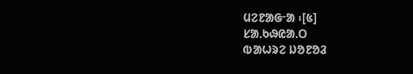ᱢᱮᱱᱟᱜᱼᱟ ᱾[᱕]
ᱥᱟᱹᱠᱷᱭᱟᱹᱛ
ᱵᱟᱦᱨᱮ ᱡᱚᱱᱚᱲ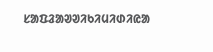ᱥᱟᱯᱲᱟᱣᱣᱤᱠᱤᱢᱤᱰᱤᱭᱟ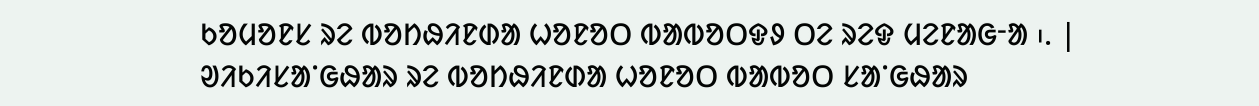ᱠᱚᱢᱚᱱᱥ ᱨᱮ ᱵᱚᱴᱷᱤᱱᱰᱟ ᱦᱚᱱᱚᱛ ᱵᱟᱵᱚᱛᱫᱽ ᱛᱮ ᱨᱮᱫ ᱢᱮᱱᱟᱜᱼᱟ ᱾. |
ᱣᱤᱠᱤᱥᱟᱸᱜᱷᱟᱨ ᱨᱮ ᱵᱚᱴᱷᱤᱱᱰᱟ ᱦᱚᱱᱚᱛ ᱵᱟᱵᱚᱛ ᱥᱟᱸᱜᱷᱟᱨ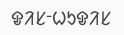ᱫᱤᱥᱼᱦᱩᱫᱤᱥ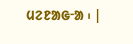ᱢᱮᱱᱟᱜᱼᱟ ᱾ |